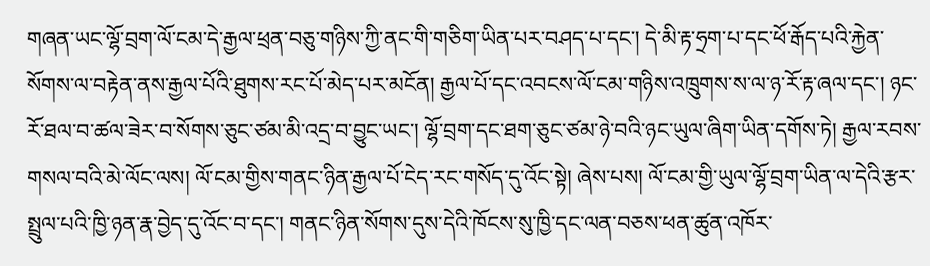གཞན་ཡང་ལྷོ་བྲག་ལོ་ངམ་དེ་རྒྱལ་ཕྲན་བཅུ་གཉིས་ཀྱི་ནང་གི་གཅིག་ཡིན་པར་བཤད་པ་དང་། དེ་མི་རྟ་ཧྲག་པ་དང་ཕོ་རྒོད་པའི་རྐྱེན་སོགས་ལ་བརྟེན་ནས་རྒྱལ་པོའི་ཐུགས་རང་པོ་མེད་པར་མངོན། རྒྱལ་པོ་དང་འབངས་ལོ་ངམ་གཉིས་འཁྲུགས་ས་ལ་ཉ་རོ་རྟ་ཞལ་དང་། ཉང་རོ་ཐལ་བ་ཚལ་ཟེར་བ་སོགས་ཅུང་ཙམ་མི་འདྲ་བ་བྱུང་ཡང་། ལྷོ་བྲག་དང་ཐག་ཅུང་ཙམ་ཉེ་བའི་ཉང་ཡུལ་ཞིག་ཡིན་དགོས་ཏེ། རྒྱལ་རབས་གསལ་བའི་མེ་ལོང་ལས། ལོ་ངམ་གྱིས་གནང་ཉིན་རྒྱལ་པོ་ངེད་རང་གསོད་དུ་འོང་སྟེ། ཞེས་པས། ལོ་ངམ་གྱི་ཡུལ་ལྷོ་བྲག་ཡིན་ལ་དེའི་རྩར་སྤྲུལ་པའི་ཁྱི་ཉན་རྣ་བྱེད་དུ་འོང་བ་དང་། གནང་ཉིན་སོགས་དུས་དེའི་ཁོངས་སུ་ཁྱི་དང་ལན་བཅས་ཕན་ཚུན་འཁོར་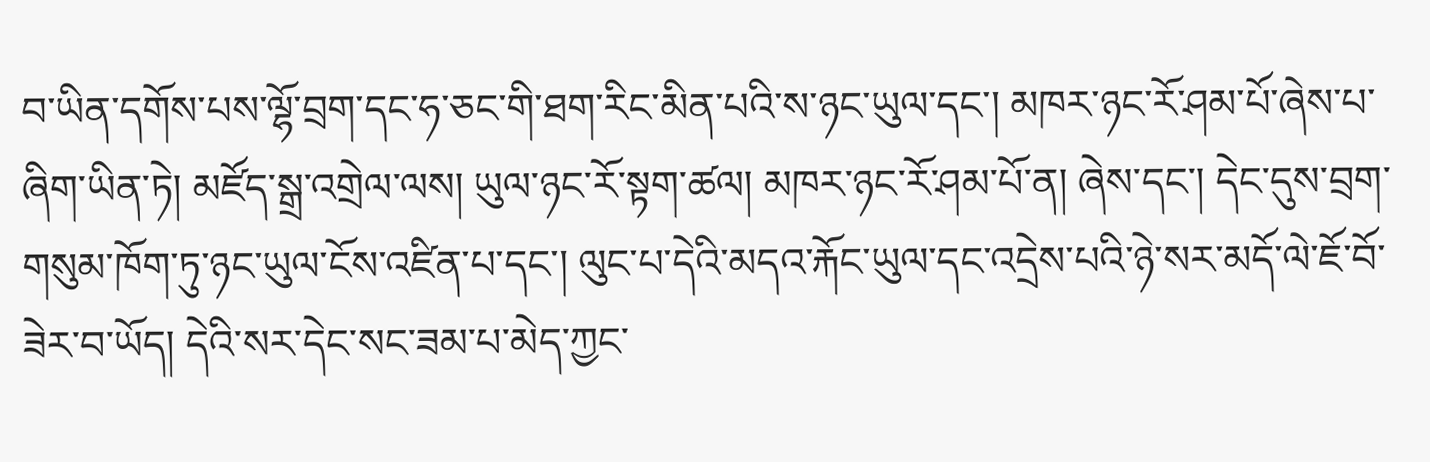བ་ཡིན་དགོས་པས་ལྷོ་བྲག་དང་ཧ་ཅང་གི་ཐག་རིང་མིན་པའི་ས་ཉང་ཡུལ་དང་། མཁར་ཉང་རོ་ཤམ་པོ་ཞེས་པ་ཞིག་ཡིན་ཏེ། མཛོད་སྒྲ་འགྲེལ་ལས། ཡུལ་ཉང་རོ་སྟག་ཚལ། མཁར་ཉང་རོ་ཤམ་པོ་ན། ཞེས་དང་། དེང་དུས་བྲག་གསུམ་ཁོག་ཏུ་ཉང་ཡུལ་ངོས་འཛིན་པ་དང་། ལུང་པ་དེའི་མདའ་རྐོང་ཡུལ་དང་འདྲེས་པའི་ཉེ་སར་མདོ་ལེ་ཇོ་བོ་ཟེར་བ་ཡོད། དེའི་སར་དེང་སང་ཟམ་པ་མེད་ཀྱང་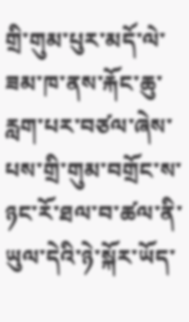གྲི་གུམ་པུར་མདོ་ལེ་ཟམ་ཁ་ནས་རྐོང་ཆུ་རླག་པར་བཙལ་ཞེས་པས་གྲི་གུམ་བགྲོང་ས་ཉང་རོ་ཐལ་བ་ཚལ་ནི་ཡུལ་དེའི་ཉེ་སྐོར་ཡོད་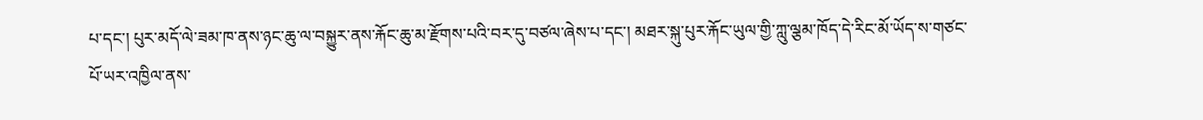པ་དང་། པུར་མདོ་ལེ་ཟམ་ཁ་ནས་ཉང་ཆུ་ལ་བསྐྱུར་ནས་རྐོང་ཆུ་མ་རྫོགས་པའི་བར་དུ་བཙལ་ཞེས་པ་དང་། མཐར་སྐུ་པུར་རྐོང་ཡུལ་གྱི་ཀླུ་ལྕམ་ཁོད་དེ་རིང་མོ་ཡོད་ས་གཙང་པོ་ཡར་འཁྱིལ་ནས་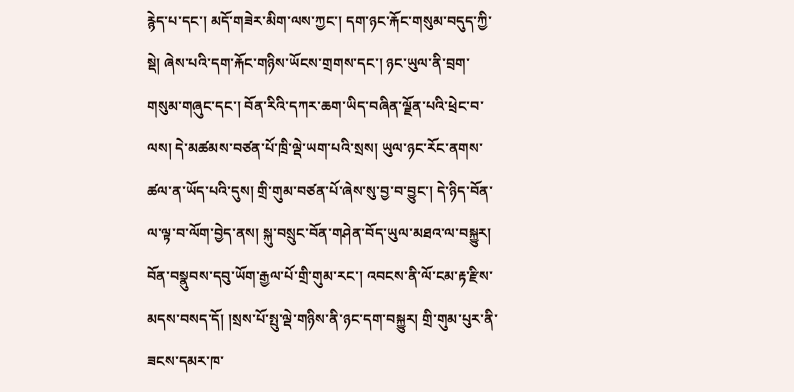རྙེད་པ་དང་། མདོ་གཟེར་མིག་ལས་ཀྱང་། དག་ཉང་རྐོང་གསུམ་བདུད་ཀྱི་སྡེ། ཞེས་པའི་དག་རྐོང་གཉིས་ཡོངས་གྲགས་དང་། ཉང་ཡུལ་ནི་བྲག་གསུམ་གཞུང་དང་། བོན་རིའི་དཀར་ཆག་ཡིད་བཞིན་ལྗོན་པའི་ཕྲེང་བ་ལས། དེ་མཚམས་བཙན་པོ་ཁྲི་ལྡེ་ཡག་པའི་སྲས། ཡུལ་ཉང་རོང་ནགས་ཚལ་ན་ཡོད་པའི་དུས། གྲི་གུམ་བཙན་པོ་ཞེས་སུ་བྱ་བ་བྱུང་། དེ་ཉིད་བོན་ལ་ལྟ་བ་ལོག་བྱེད་ནས། སྐུ་བསྲུང་བོན་གཤེན་བོད་ཡུལ་མཐའ་ལ་བསྐྱུར། བོན་བསྣུབས་དབུ་ཡོག་རྒྱལ་པོ་གྲི་གུམ་རང་། འབངས་ནི་ལོ་ངམ་རྟ་རྫིས་མདས་བསད་དོ། །སྲས་པོ་སྤུ་ལྡེ་གཉིས་ནི་ཉང་དག་བསྐྱུར། གྲི་གུམ་པུར་ནི་ཟངས་དམར་ཁ་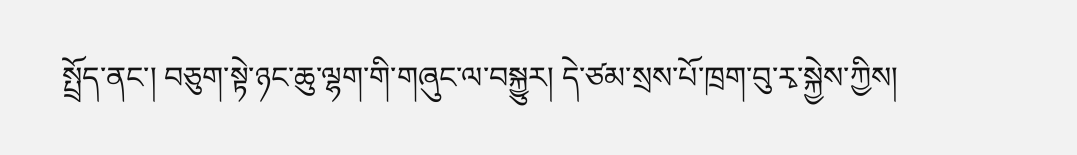སྤྲོད་ནང་། བཅུག་སྟེ་ཉང་ཆུ་ལྷག་གི་གཞུང་ལ་བསྐྱུར། དེ་ཙམ་སྲས་པོ་ཁྲག་བུ་རྭ་སྐྱེས་ཀྱིས།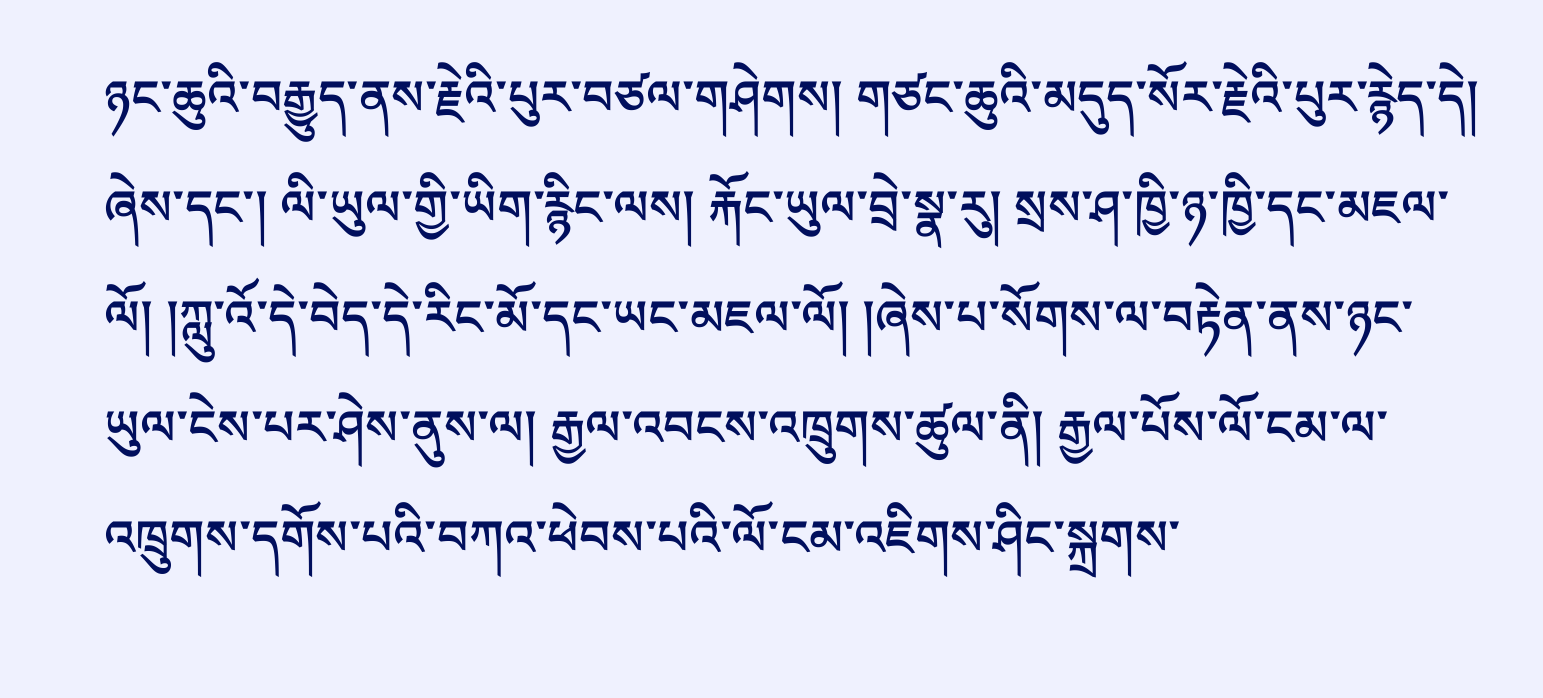ཉང་ཆུའི་བརྒྱུད་ནས་རྗེའི་པུར་བཙལ་གཤེགས། གཙང་ཆུའི་མདུད་སོར་རྗེའི་པུར་རྙེད་དེ། ཞེས་དང་། ལི་ཡུལ་གྱི་ཡིག་རྙིང་ལས། རྐོང་ཡུལ་བྲེ་སྣ་རུ། སྲས་ཤ་ཁྱི་ཉ་ཁྱི་དང་མཇལ་ལོ། །ཀླུ་འོ་དེ་བེད་དེ་རིང་མོ་དང་ཡང་མཇལ་ལོ། །ཞེས་པ་སོགས་ལ་བརྟེན་ནས་ཉང་ཡུལ་ངེས་པར་ཤེས་ནུས་ལ། རྒྱལ་འབངས་འཁྲུགས་ཚུལ་ནི། རྒྱལ་པོས་ལོ་ངམ་ལ་འཁྲུགས་དགོས་པའི་བཀའ་ཕེབས་པའི་ལོ་ངམ་འཇིགས་ཤིང་སྐྲགས་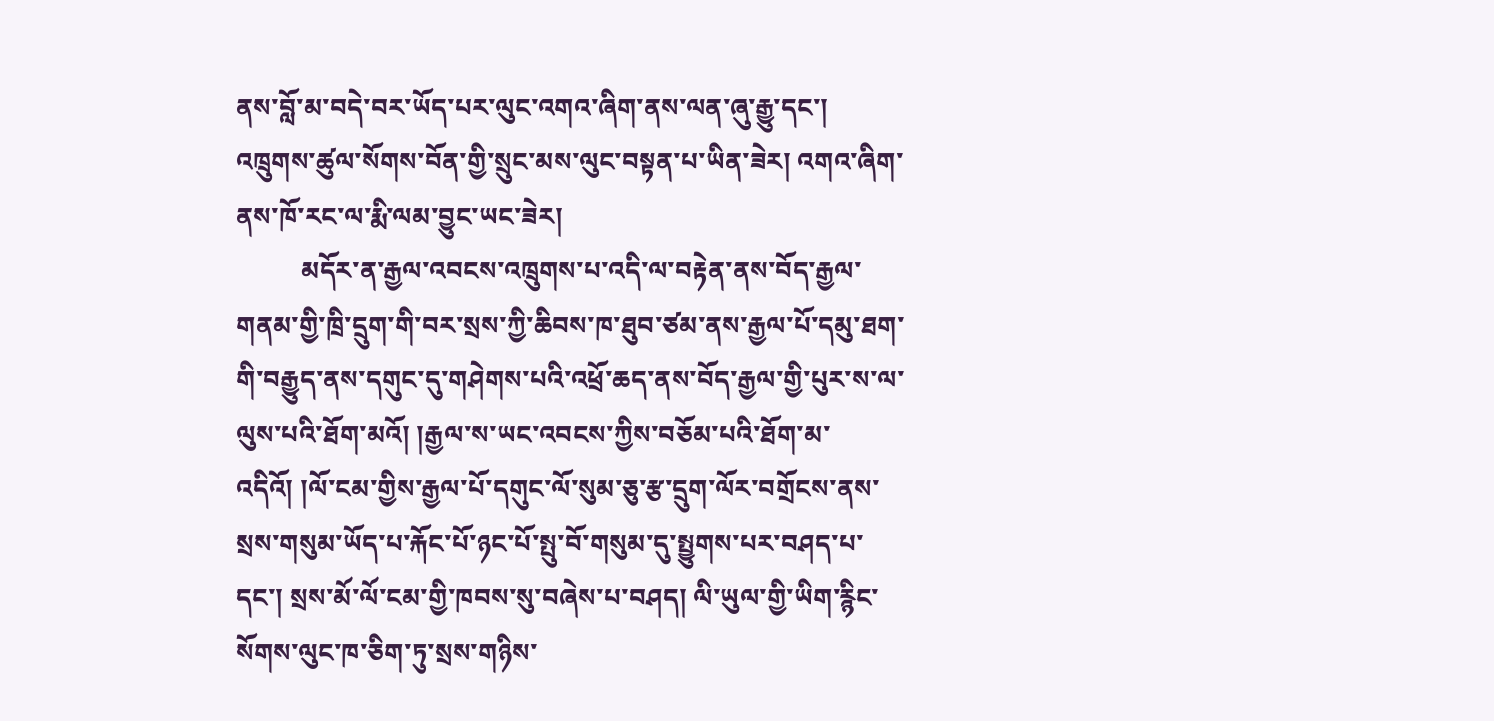ནས་བློ་མ་བདེ་བར་ཡོད་པར་ལུང་འགའ་ཞིག་ནས་ལན་ཞུ་རྒྱུ་དང་། འཁྲུགས་ཚུལ་སོགས་བོན་གྱི་སྲུང་མས་ལུང་བསྟན་པ་ཡིན་ཟེར། འགའ་ཞིག་ནས་ཁོ་རང་ལ་རྨི་ལམ་བྱུང་ཡང་ཟེར།
          མདོར་ན་རྒྱལ་འབངས་འཁྲུགས་པ་འདི་ལ་བརྟེན་ནས་བོད་རྒྱལ་གནམ་གྱི་ཁྲི་དྲུག་གི་བར་སྲས་ཀྱི་ཆིབས་ཁ་ཐུབ་ཙམ་ནས་རྒྱལ་པོ་དམུ་ཐག་གི་བརྒྱུད་ནས་དགུང་དུ་གཤེགས་པའི་འཕྲོ་ཆད་ནས་བོད་རྒྱལ་གྱི་པུར་ས་ལ་ལུས་པའི་ཐོག་མའོ། །རྒྱལ་ས་ཡང་འབངས་ཀྱིས་བཅོམ་པའི་ཐོག་མ་འདིའོ། །ལོ་ངམ་གྱིས་རྒྱལ་པོ་དགུང་ལོ་སུམ་ཅུ་རྩ་དྲུག་ལོར་བགྲོངས་ནས་སྲས་གསུམ་ཡོད་པ་རྐོང་པོ་ཉང་པོ་སྤུ་བོ་གསུམ་དུ་སྤྱུགས་པར་བཤད་པ་དང་། སྲས་མོ་ལོ་ངམ་གྱི་ཁབས་སུ་བཞེས་པ་བཤད། ལི་ཡུལ་གྱི་ཡིག་རྙིང་སོགས་ལུང་ཁ་ཅིག་ཏུ་སྲས་གཉིས་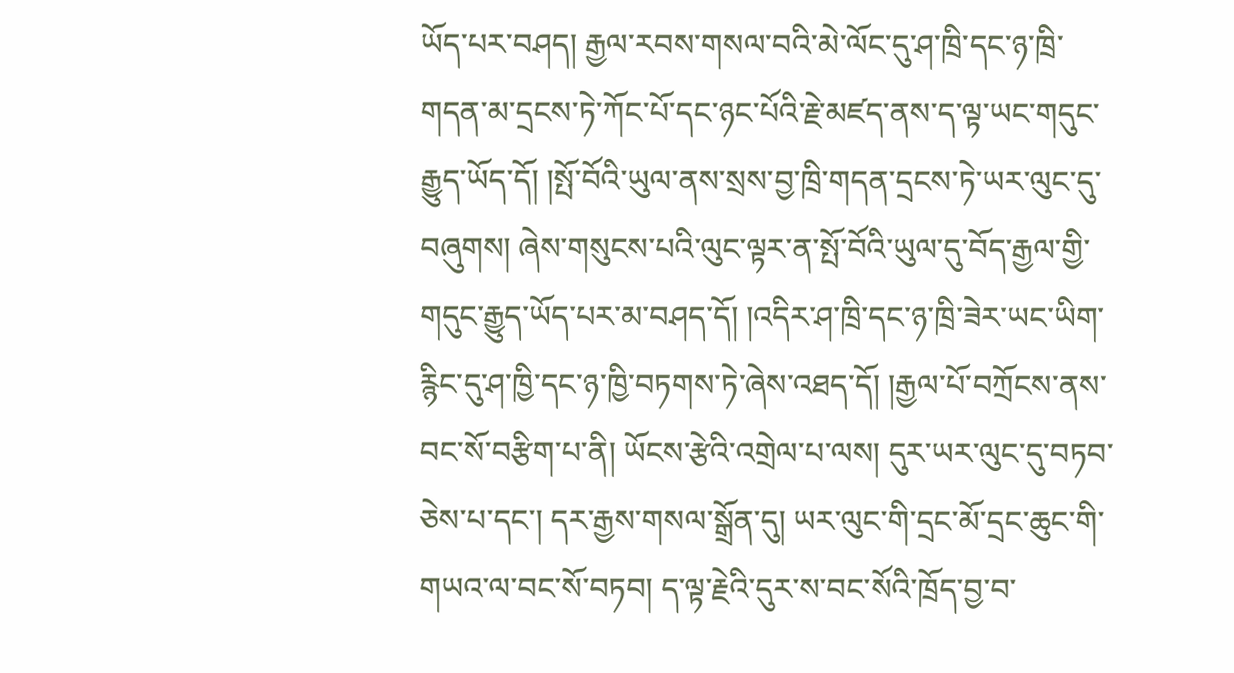ཡོད་པར་བཤད། རྒྱལ་རབས་གསལ་བའི་མེ་ལོང་དུ་ཤ་ཁྲི་དང་ཉ་ཁྲི་གདན་མ་དྲངས་ཏེ་ཀོང་པོ་དང་ཉང་པོའི་རྗེ་མཛད་ནས་ད་ལྟ་ཡང་གདུང་རྒྱུད་ཡོད་དོ། །སྤོ་བོའི་ཡུལ་ནས་སྲས་བྱ་ཁྲི་གདན་དྲངས་ཏེ་ཡར་ལུང་དུ་བཞུགས། ཞེས་གསུངས་པའི་ལུང་ལྟར་ན་སྤོ་བོའི་ཡུལ་དུ་བོད་རྒྱལ་གྱི་གདུང་རྒྱུད་ཡོད་པར་མ་བཤད་དོ། །འདིར་ཤ་ཁྲི་དང་ཉ་ཁྲི་ཟེར་ཡང་ཡིག་རྙིང་དུ་ཤ་ཁྱི་དང་ཉ་ཁྱི་བཏགས་ཏེ་ཞེས་འཐད་དོ། །རྒྱལ་པོ་བཀྲོངས་ནས་བང་སོ་བརྩིག་པ་ནི། ཡོངས་རྩེའི་འགྲེལ་པ་ལས། དུར་ཡར་ལུང་དུ་བཏབ་ཅེས་པ་དང་། དར་རྒྱས་གསལ་སྒྲོན་དུ། ཡར་ལུང་གི་དྲང་མོ་དྲང་ཆུང་གི་གཡའ་ལ་བང་སོ་བཏབ། ད་ལྟ་རྗེའི་དུར་ས་བང་སོའི་ཁྲོད་བྱ་བ་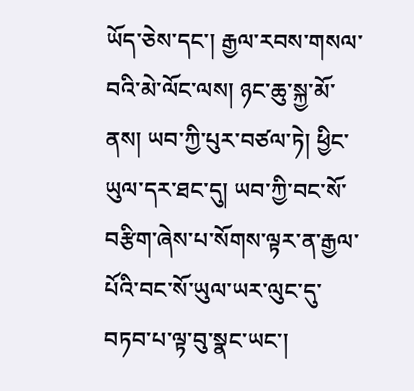ཡོད་ཅེས་དང་། རྒྱལ་རབས་གསལ་བའི་མེ་ལོང་ལས། ཉང་ཆུ་སྐྱ་མོ་ནས། ཡབ་ཀྱི་པུར་བཙལ་ཏེ། ཕྱིང་ཡུལ་དར་ཐང་དུ། ཡབ་ཀྱི་བང་སོ་བརྩིག་ཞེས་པ་སོགས་ལྟར་ན་རྒྱལ་པོའི་བང་སོ་ཡུལ་ཡར་ལུང་དུ་བཏབ་པ་ལྟ་བུ་སྣང་ཡང་།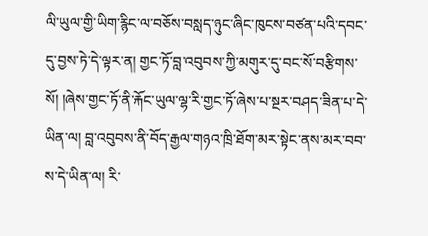ལི་ཡུལ་གྱི་ཡིག་རྙིང་ལ་བཅོས་བསླད་ཉུང་ཞིང་ཁུངས་བཙན་པའི་དབང་དུ་བྱས་ཏེ་དེ་ལྟར་ན། གྱང་ཏོ་བླ་འབུབས་ཀྱི་མགུར་དུ་བང་སོ་བརྩིགས་སོ། །ཞེས་གྱང་ཏོ་ནི་རྐོང་ཡུལ་ལྷ་རི་གྱང་ཏོ་ཞེས་པ་སྔར་བཤད་ཟིན་པ་དེ་ཡིན་ལ། བླ་འབུབས་ནི་བོད་རྒྱལ་གཉའ་ཁྲི་ཐོག་མར་སྟེང་ནས་མར་བབ་ས་དེ་ཡིན་ལ། རི་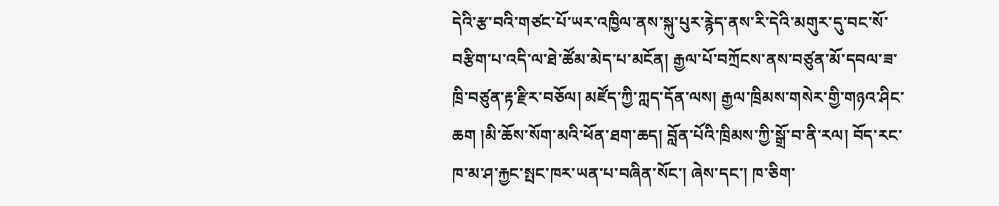དེའི་རྩ་བའི་གཙང་པོ་ཡར་འཁྱིལ་ནས་སྐུ་པུར་རྙེད་ནས་རི་དེའི་མགུར་དུ་བང་སོ་བརྩིག་པ་འདི་ལ་ཐེ་ཚོམ་མེད་པ་མངོན། རྒྱལ་པོ་བཀྲོངས་ནས་བཙུན་མོ་དབལ་ཟ་ཁྲི་བཙུན་རྟ་རྫིར་བཅོལ། མཛོད་ཀྱི་ཀླད་དོན་ལས། རྒྱལ་ཁྲིམས་གསེར་གྱི་གཉའ་ཤིང་ཆག །མི་ཆོས་སོག་མའི་ཕོན་ཐག་ཆད། བློན་པོའི་ཁྲིམས་ཀྱི་སྒྲོ་བ་ནི་རལ། བོད་རང་ཁ་མ་ཤ་རྐྱང་སྤང་ཁར་ཡན་པ་བཞིན་སོང་། ཞེས་དང་། ཁ་ཅིག་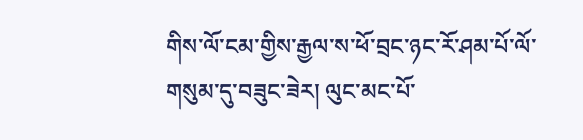གིས་ལོ་ངམ་གྱིས་རྒྱལ་ས་ཕོ་བྲང་ཉང་རོ་ཤམ་པོ་ལོ་གསུམ་དུ་བཟུང་ཟེར། ལུང་མང་པོ་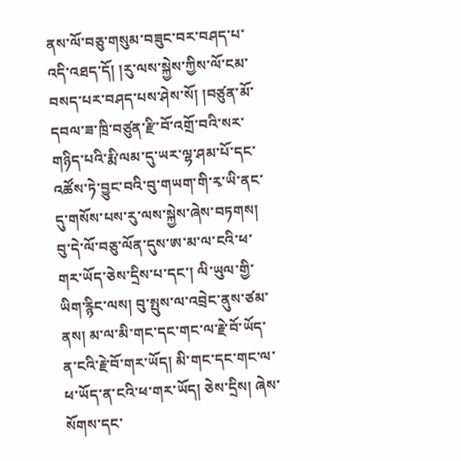ནས་ལོ་བཅུ་གསུམ་བཟུང་བར་བཤད་པ་འདི་འཐད་དོ། །རུ་ལས་སྐྱེས་ཀྱིས་ལོ་ངམ་བསད་པར་བཤད་པས་ཤེས་སོ། །བཙུན་མོ་དབལ་ཟ་ཁྲི་བཙུན་རྫི་བོ་འགྲོ་བའི་སར་གཉིད་པའི་རྨི་ལམ་དུ་ཡར་ལྷ་ཤམ་པོ་དང་འཚོས་ཏེ་བྱུང་བའི་བུ་གཡག་གི་རྭ་ཡི་ནང་དུ་གསོས་པས་རུ་ལས་སྐྱེས་ཞེས་བཏགས། བུ་དེ་ལོ་བཅུ་ལོན་དུས་ཨ་མ་ལ་ངའི་ཕ་གར་ཡོད་ཅེས་དྲིས་པ་དང་། ལི་ཡུལ་གྱི་ཡིག་རྙིང་ལས། བུ་སྤུས་ལ་འབྲེང་ནུས་ཙམ་ནས། མ་ལ་མི་གང་དང་གང་ལ་རྗེ་བོ་ཡོད་ན་ངའི་རྗེ་བོ་གར་ཡོད། མི་གང་དང་གང་ལ་ཕ་ཡོད་ན་ངའི་ཕ་གར་ཡོད། ཅེས་དྲིས། ཞེས་སོགས་དང་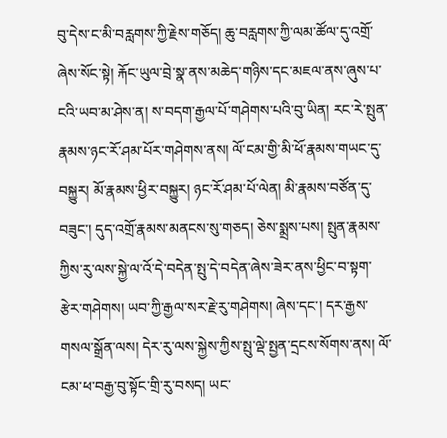བུ་དེས་ང་མི་བརླགས་ཀྱི་རྗེས་གཅོད། ཆུ་བརླགས་ཀྱི་ལམ་ཚོལ་དུ་འགྲོ་ཞེས་སོང་སྟེ། རྐོང་ཡུལ་བྲེ་སྣ་ནས་མཆེད་གཉིས་དང་མཇལ་ནས་ཞུས་པ་ངའི་ཡབ་མ་ཤེས་ན། ས་བདག་རྒྱལ་པོ་གཤེགས་པའི་བུ་ཡིན། རང་རེ་སྤུན་རྣམས་ཉང་རོ་ཤམ་པོར་གཤེགས་ནས། ལོ་ངམ་གྱི་མི་ཕོ་རྣམས་གཡང་དུ་བསྐྱུར། མོ་རྣམས་ཕྱིར་བསྐྱུར། ཉང་རོ་ཤམ་པོ་ལེན། མི་རྣམས་བཙོན་དུ་བཟུང་། དུད་འགྲོ་རྣམས་མནངས་སུ་གཅད། ཅེས་སྨྲས་པས། སྤུན་རྣམས་ཀྱིས་རུ་ལས་སྐྱེ་ལ་འོ་དེ་བདེན་སྤུ་དེ་བདེན་ཞེས་ཟེར་ནས་ཕྱིང་བ་སྟག་རྩེར་གཤེགས། ཡབ་ཀྱི་རྒྱལ་སར་རྗེ་རུ་གཤེགས། ཞེས་དང་། དར་རྒྱས་གསལ་སྒྲོན་ལས། དེར་རུ་ལས་སྐྱེས་ཀྱིས་སྤུ་ལྡེ་སྤྱན་དྲངས་སོགས་ནས། ལོ་ངམ་ཕ་བརྒྱ་བུ་སྟོང་གྲི་རུ་བསད། ཡང་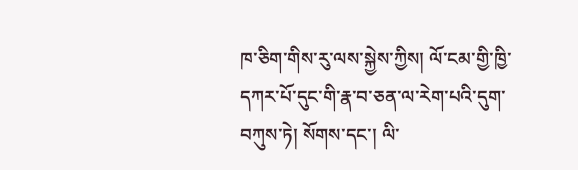ཁ་ཅིག་གིས་རུ་ལས་སྐྱེས་ཀྱིས། ལོ་ངམ་གྱི་ཁྱི་དཀར་པོ་དུང་གི་རྣ་བ་ཅན་ལ་རེག་པའི་དུག་བཀུས་ཏེ། སོགས་དང་། ལི་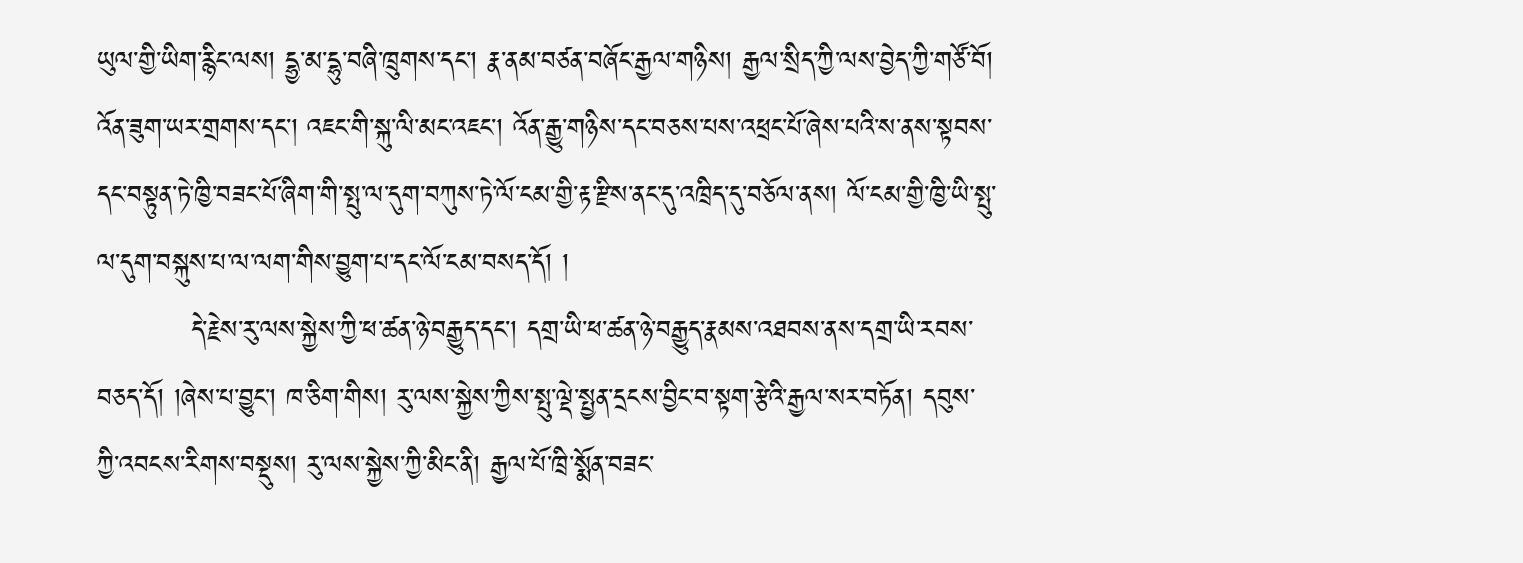ཡུལ་གྱི་ཡིག་རྙིང་ལས། དྷྱ་མ་དྷུ་བཞི་ཁྲུགས་དང་། རྣ་ནམ་བཙན་བཞོང་རྒྱལ་གཉིས། རྒྱལ་སྲིད་ཀྱི་ལས་བྱེད་ཀྱི་གཙོ་བོ། འོན་ཟུག་ཡར་གྲགས་དང་། འཇང་གི་སྐུ་ལི་མང་འཇང་། འོན་རྒྱུ་གཉིས་དང་བཅས་པས་འཕྲང་པོ་ཞེས་པའི་ས་ནས་སྟབས་དང་བསྟུན་ཏེ་ཁྱི་བཟང་པོ་ཞིག་གི་སྤུ་ལ་དུག་བཀུས་ཏེ་ལོ་ངམ་གྱི་རྟ་རྫིས་ནང་དུ་འཁྲིད་དུ་བཅོལ་ནས། ལོ་ངམ་གྱི་ཁྱི་ཡི་སྤུ་ལ་དུག་བསྐུས་པ་ལ་ལག་གིས་བྱུག་པ་དང་ལོ་ངམ་བསད་དོ། །
          དེ་རྗེས་རུ་ལས་སྐྱེས་ཀྱི་ཕ་ཚན་ཉེ་བརྒྱུད་དང་། དགྲ་ཡི་ཕ་ཚན་ཉེ་བརྒྱུད་རྣམས་འཐབས་ནས་དགྲ་ཡི་རབས་བཅད་དོ། །ཞེས་པ་བྱུང་། ཁ་ཅིག་གིས། རུ་ལས་སྐྱེས་ཀྱིས་སྤུ་ལྡེ་སྤྱན་དྲངས་བྱིང་བ་སྟག་རྩེའི་རྒྱལ་སར་བཏོན། དབུས་ཀྱི་འབངས་རིགས་བསྡུས། རུ་ལས་སྐྱེས་ཀྱི་མིང་ནི། རྒྱལ་པོ་ཁྲི་སྨོན་བཟང་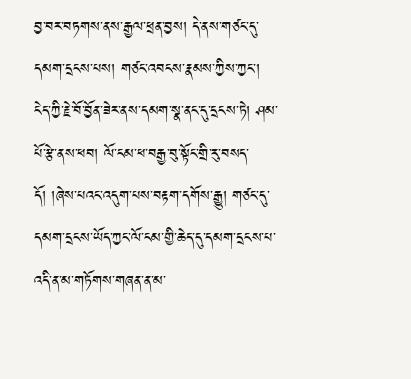བྱ་བར་བཏགས་ནས་རྒྱལ་ཕྲན་བྱས། དེ་ནས་གཙང་དུ་དམག་དྲངས་པས། གཙང་འབངས་རྣམས་ཀྱིས་ཀྱང་། ངེད་ཀྱི་རྗེ་བོ་བྱོན་ཟེར་ནས་དམག་སྣ་ནང་དུ་དྲངས་ཏེ། ཤམ་པོ་རྩེ་ནས་ཕབ། ལོ་ངམ་ཕ་བརྒྱ་བུ་སྟོང་གྲི་རུ་བསད་དོ། །ཞེས་པའང་འདུག་པས་བརྟག་དགོས་རྒྱུ། གཙང་དུ་དམག་དྲངས་ཡོད་ཀྱང་ལོ་ངམ་གྱི་ཆེད་དུ་དམག་དྲངས་པ་འདི་ན་མ་གཏོགས་གཞན་ན་མ་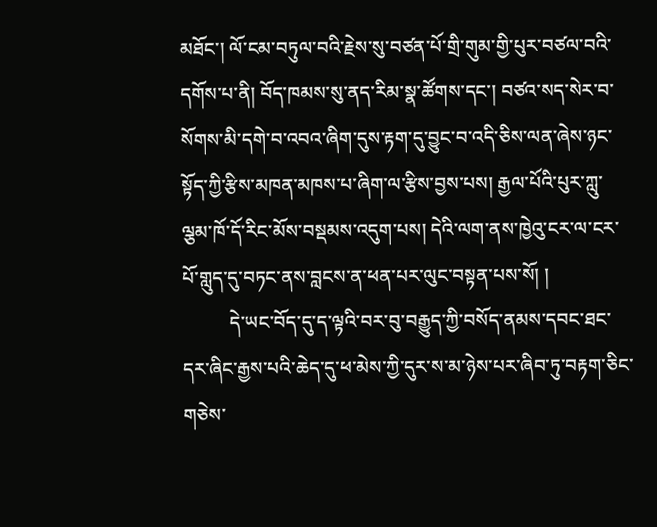མཐོང་། ལོ་ངམ་བཏུལ་བའི་རྗེས་སུ་བཙན་པོ་གྲི་གུམ་གྱི་པུར་བཙལ་བའི་དགོས་པ་ནི། བོད་ཁམས་སུ་ནད་རིམ་སྣ་ཚོགས་དང་། བཙའ་སད་སེར་བ་སོགས་མི་དགེ་བ་འབའ་ཞིག་དུས་རྟག་དུ་བྱུང་བ་འདི་ཅིས་ལན་ཞེས་ཉང་སྟོད་ཀྱི་རྩིས་མཁན་མཁས་པ་ཞིག་ལ་རྩིས་བྱས་པས། རྒྱལ་པོའི་པུར་ཀླུ་ལྕམ་ཁོ་དོ་རིང་མོས་བསྡམས་འདུག་པས། དེའི་ལག་ནས་ཁྱེའུ་ངར་ལ་ངར་པོ་གླུད་དུ་བཏང་ནས་བླངས་ན་ཕན་པར་ལུང་བསྟན་པས་སོ། །
          དེ་ཡང་བོད་དུ་ད་ལྟའི་བར་བུ་བརྒྱུད་ཀྱི་བསོད་ནམས་དབང་ཐང་དར་ཞིང་རྒྱས་པའི་ཆེད་དུ་ཕ་མེས་ཀྱི་དུར་ས་མ་ཉེས་པར་ཞིབ་ཏུ་བརྟག་ཅིང་གཅེས་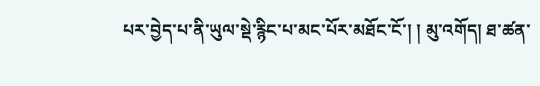པར་བྱེད་པ་ནི་ཡུལ་སྡེ་རྙིང་པ་མང་པོར་མཐོང་ངོ་། ། མུ་འགོད། ཐ་ཚན་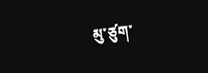མུ་ཙུག་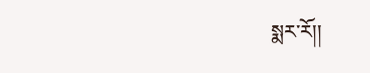སྨར་རོ།།